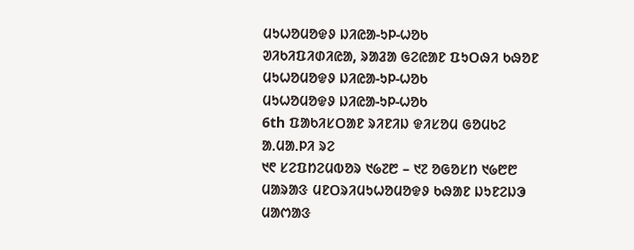ᱢᱩᱦᱚᱢᱚᱫᱽ ᱡᱤᱭᱟ-ᱩᱞ-ᱦᱚᱠ
ᱣᱤᱠᱤᱯᱤᱰᱤᱭᱟ, ᱨᱟᱲᱟ ᱜᱮᱭᱟᱱ ᱯᱩᱛᱷᱤ ᱠᱷᱚᱱ
ᱢᱩᱦᱚᱢᱚᱫᱽ ᱡᱤᱭᱟ-ᱩᱞ-ᱦᱚᱠ
ᱢᱩᱦᱚᱢᱚᱫᱽ ᱡᱤᱭᱟ-ᱩᱞ-ᱦᱚᱠ
6th ᱯᱟᱠᱤᱥᱛᱟᱱ ᱨᱤᱱᱤᱡ ᱫᱤᱥᱚᱢ ᱜᱚᱢᱠᱮ
ᱟᱹᱢᱟᱹᱞᱤ ᱨᱮ
᱑᱖ ᱥᱮᱯᱴᱮᱢᱵᱚᱨ ᱑᱙᱗᱘ – ᱑᱗ ᱚᱜᱚᱥᱴ ᱑᱙᱘᱘
ᱢᱟᱨᱟᱝ ᱢᱱᱛᱨᱤᱢᱩᱦᱚᱢᱚᱫᱽ ᱠᱷᱟᱱ ᱡᱩᱱᱮᱡᱳ
ᱢᱟᱬᱟᱝ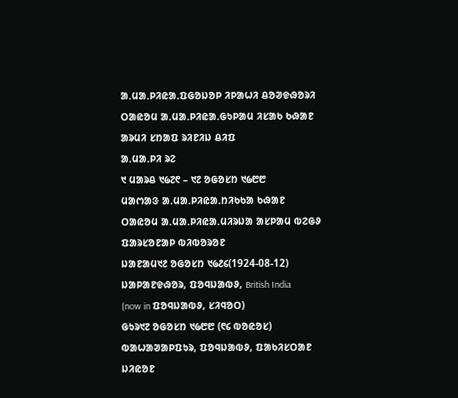ᱟᱹᱢᱟᱹᱞᱤᱭᱟᱹᱯᱜᱚᱡᱚᱞ ᱤᱞᱟᱦᱤ ᱪᱚᱣᱫᱷᱚᱨᱤ
ᱛᱟᱭᱚᱢ ᱟᱹᱢᱟᱹᱞᱤᱭᱟᱹᱜᱩᱞᱟᱢ ᱤᱥᱟᱠ ᱠᱷᱟᱱ
ᱟᱨᱢᱤ ᱥᱴᱟᱯ ᱨᱤᱱᱤᱡ ᱪᱤᱯ
ᱟᱹᱢᱟᱹᱞᱤ ᱨᱮ
᱑ ᱢᱟᱨᱪ ᱑᱙᱗᱖ – ᱑᱗ ᱚᱜᱚᱥᱴ ᱑᱙᱘᱘
ᱢᱟᱬᱟᱝ ᱟᱹᱢᱟᱹᱞᱤᱭᱟᱹᱴᱤᱠᱠᱟ ᱠᱷᱟᱱ
ᱛᱟᱭᱚᱢ ᱟᱹᱢᱟᱹᱞᱤᱭᱟᱹᱢᱤᱨᱡᱟ ᱟᱥᱞᱟᱢ ᱵᱮᱜᱽ
ᱯᱟᱨᱥᱚᱱᱟᱞ ᱵᱤᱵᱚᱨᱚᱱ
ᱡᱟᱱᱟᱢ᱑᱒ ᱚᱜᱚᱥᱴ ᱑᱙᱒᱔(1924-08-12)
ᱡᱟᱞᱟᱱᱫᱷᱚᱨ, ᱯᱚᱧᱡᱟᱵᱽ, British India
(now in ᱯᱚᱧᱡᱟᱵᱽ, ᱥᱤᱧᱚᱛ)
ᱜᱩᱨ᱑᱗ ᱚᱜᱚᱥᱴ ᱑᱙᱘᱘ (᱖᱔ ᱵᱚᱭᱚᱥ)
ᱵᱟᱦᱟᱣᱟᱞᱯᱩᱨ, ᱯᱚᱧᱡᱟᱵᱽ, ᱯᱟᱠᱤᱥᱛᱟᱱ
ᱡᱤᱭᱚᱱ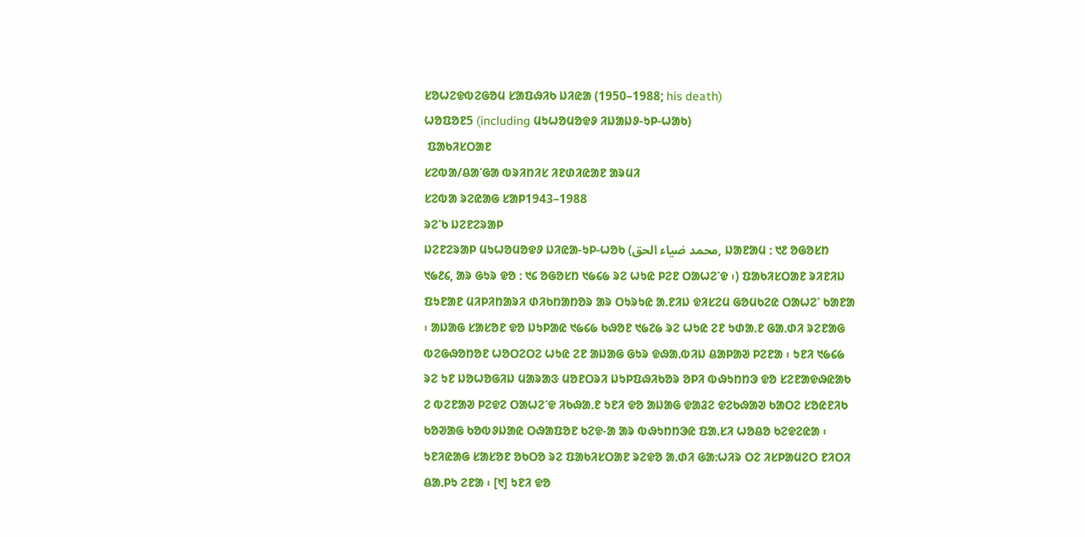ᱥᱚᱦᱮᱫᱵᱮᱜᱚᱢ ᱥᱟᱯᱷᱤᱠ ᱡᱤᱭᱟ (1950–1988; his death)
ᱦᱚᱯᱚᱱ5 (including ᱢᱩᱦᱚᱢᱚᱫᱽ ᱤᱡᱟᱡᱽ-ᱩᱞ-ᱦᱟᱠ)
 ᱯᱟᱠᱤᱥᱛᱟᱱ
ᱥᱮᱵᱟ/ᱪᱟᱸᱜᱟ ᱵᱨᱤᱴᱤᱥ ᱤᱱᱰᱤᱭᱟᱱ ᱟᱨᱢᱤ
ᱥᱮᱵᱟ ᱨᱮᱭᱟᱜ ᱥᱟᱞ1943–1988
ᱨᱮᱸᱠ ᱡᱮᱱᱮᱨᱟᱞ
ᱡᱮᱱᱮᱨᱟᱞ ᱢᱩᱦᱚᱢᱚᱫᱽ ᱡᱤᱭᱟ-ᱩᱞ-ᱦᱚᱠ (محمد ضياء الحق, ᱡᱟᱱᱟᱢ ᱺ ᱑᱒ ᱚᱜᱚᱥᱴ ᱑᱙᱒᱔, ᱟᱨ ᱜᱩᱨ ᱫᱚ ᱺ ᱑᱔ ᱚᱜᱚᱥᱴ ᱑᱙᱔᱙ ᱨᱮ ᱦᱩᱭ ᱞᱮᱱ ᱛᱟᱦᱮᱸᱫ ᱾) ᱯᱟᱠᱤᱥᱛᱟᱱ ᱨᱤᱱᱤᱡ ᱯᱩᱱᱟᱱ ᱢᱤᱞᱤᱴᱟᱨᱤ ᱰᱤᱠᱴᱟᱴᱚᱨ ᱟᱨ ᱛᱩᱨᱩᱭ ᱟᱹᱱᱤᱡ ᱫᱤᱥᱮᱢ ᱜᱚᱢᱠᱮᱭ ᱛᱟᱦᱮᱸ ᱠᱟᱱᱟ ᱾ ᱟᱡᱟᱜ ᱥᱟᱥᱚᱱ ᱫᱚ ᱡᱩᱞᱟᱭ ᱑᱙᱔᱙ ᱠᱷᱚᱱ ᱑᱙᱗᱙ ᱨᱮ ᱦᱩᱭ ᱮᱱ ᱩᱰᱟᱹᱱ ᱜᱟᱹᱰᱤ ᱨᱮᱱᱟᱜ ᱵᱮᱜᱷᱚᱴᱚᱱ ᱦᱚᱛᱮᱛᱮ ᱦᱩᱭ ᱮᱱ ᱟᱡᱟᱜ ᱜᱩᱨ ᱫᱷᱟᱹᱵᱤᱡ ᱪᱟᱞᱟᱣ ᱞᱮᱱᱟ ᱾ ᱩᱱᱤ ᱑᱙᱔᱙ ᱨᱮ ᱩᱱ ᱡᱚᱦᱚᱜᱤᱡ ᱢᱟᱨᱟᱝ ᱢᱚᱱᱛᱨᱤ ᱡᱩᱞᱯᱷᱤᱠᱚᱨ ᱚᱞᱤ ᱵᱷᱩᱴᱴᱳ ᱫᱚ ᱥᱮᱱᱟᱫᱷᱭᱟᱠ ᱮ ᱵᱮᱱᱟᱣ ᱞᱮᱫᱮ ᱛᱟᱦᱮᱸᱫ ᱤᱠᱷᱟᱹᱱ ᱩᱱᱤ ᱫᱚ ᱟᱡᱟᱜ ᱫᱟᱲᱮ ᱫᱮᱠᱷᱟᱣ ᱠᱟᱛᱮ ᱥᱚᱭᱱᱤᱠ ᱠᱚᱣᱟᱜ ᱠᱚᱵᱽᱡᱟᱭ ᱛᱷᱟᱯᱚᱱ ᱠᱮᱫ-ᱟ ᱟᱨ ᱵᱷᱩᱴᱴᱳᱭ ᱯᱟᱹᱥᱤ ᱦᱚᱪᱚ ᱠᱮᱫᱮᱭᱟ ᱾
ᱩᱱᱤᱭᱟᱜ ᱥᱟᱥᱚᱱ ᱚᱠᱛᱚ ᱨᱮ ᱯᱟᱠᱤᱥᱛᱟᱱ ᱨᱮᱫᱚ ᱟᱹᱰᱤ ᱜᱟᱺᱦᱤᱨ ᱛᱮ ᱤᱥᱞᱟᱢᱮᱛ ᱱᱤᱛᱤ ᱪᱟᱹᱞᱩ ᱮᱱᱟ ᱾ [᱑] ᱩᱱᱤ ᱫᱚ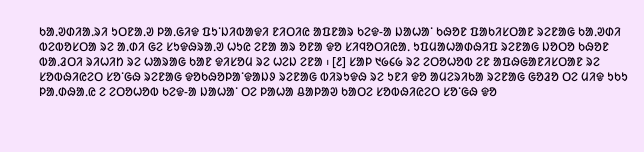ᱠᱟᱹᱣᱰᱤᱟᱹᱨᱤ ᱩᱛᱱᱟᱹᱣ ᱞᱟᱹᱜᱤᱫ ᱯᱩᱸᱡᱤᱵᱟᱫᱤ ᱱᱤᱛᱤᱭ ᱟᱯᱱᱟᱨ ᱠᱮᱫ-ᱟ ᱡᱟᱦᱟᱸ ᱠᱷᱚᱱ ᱯᱟᱠᱤᱥᱛᱟᱱ ᱨᱮᱱᱟᱜ ᱠᱟᱹᱣᱰᱤ ᱵᱮᱵᱚᱥᱛᱟ ᱨᱮ ᱟᱹᱰᱤ ᱜᱮ ᱥᱩᱫᱷᱨᱟᱹᱣ ᱦᱩᱭ ᱮᱱᱟ ᱟᱨ ᱚᱱᱟ ᱫᱚ ᱥᱤᱧᱚᱛᱤᱭᱟᱹ ᱩᱯᱢᱟᱦᱟᱰᱷᱤᱯ ᱨᱮᱱᱟᱜ ᱡᱚᱛᱚ ᱠᱷᱚᱱ ᱵᱟᱹᱲᱛᱤ ᱨᱤᱦᱤᱴ ᱨᱮ ᱦᱟᱨᱟᱜ ᱠᱟᱱ ᱫᱤᱥᱚᱢ ᱨᱮ ᱦᱮᱡ ᱮᱱᱟ ᱾ [᱒] ᱥᱟᱞ ᱑᱙᱔᱙ ᱨᱮ ᱮᱛᱚᱦᱚᱵ ᱮᱱ ᱟᱯᱷᱜᱟᱱᱤᱥᱛᱟᱱ ᱨᱮ ᱥᱚᱵᱷᱤᱭᱮᱛ ᱥᱚᱸᱜᱷ ᱨᱮᱱᱟᱜ ᱫᱚᱠᱷᱚᱞᱟᱸᱫᱟᱡᱽ ᱨᱮᱱᱟᱜ ᱵᱤᱨᱩᱫᱷ ᱨᱮ ᱩᱱᱤ ᱫᱚ ᱟᱢᱮᱨᱤᱠᱟ ᱨᱮᱱᱟᱜ ᱜᱚᱲᱚ ᱛᱮ ᱢᱤᱫ ᱩᱠᱩ ᱞᱟᱹᱰᱷᱟᱹᱭ ᱮ ᱮᱛᱚᱦᱚᱵ ᱠᱮᱫ-ᱟ ᱡᱟᱦᱟᱸ ᱛᱮ ᱞᱟᱦᱟ ᱪᱟᱞᱟᱣ ᱠᱟᱛᱮ ᱥᱚᱵᱷᱤᱭᱮᱛ ᱥᱚᱸᱜᱷ ᱫᱚ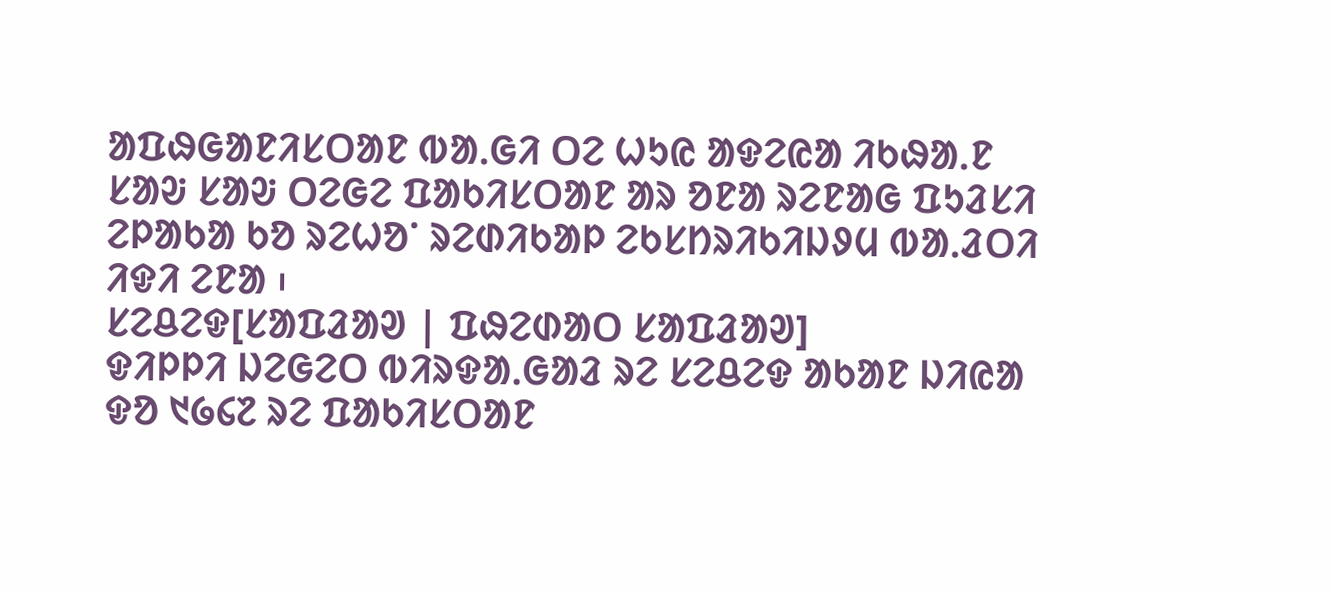ᱟᱯᱷᱜᱟᱱᱤᱥᱛᱟᱱ ᱵᱟᱹᱜᱤ ᱛᱮ ᱦᱩᱭ ᱟᱫᱮᱭᱟ ᱤᱠᱷᱟᱹᱱ ᱥᱟᱶ ᱥᱟᱶ ᱛᱮᱜᱮ ᱯᱟᱠᱤᱥᱛᱟᱱ ᱟᱨ ᱚᱱᱟ ᱨᱮᱱᱟᱜ ᱯᱩᱲᱥᱤ ᱮᱞᱟᱠᱟ ᱠᱚ ᱨᱮᱦᱚᱸ ᱨᱮᱰᱤᱠᱟᱞ ᱮᱠᱥᱴᱨᱤᱠᱤᱡᱽᱢ ᱵᱟᱹᱲᱛᱤ ᱤᱫᱤ ᱮᱱᱟ ᱾
ᱥᱮᱪᱮᱫ[ᱥᱟᱯᱲᱟᱣ | ᱯᱷᱮᱰᱟᱛ ᱥᱟᱯᱲᱟᱣ]
ᱫᱤᱞᱞᱤ ᱡᱮᱜᱮᱛ ᱵᱤᱨᱫᱟᱹᱜᱟᱲ ᱨᱮ ᱥᱮᱪᱮᱫ ᱟᱠᱟᱱ ᱡᱤᱭᱟ ᱫᱚ ᱑᱙᱔᱗ ᱨᱮ ᱯᱟᱠᱤᱥᱛᱟᱱ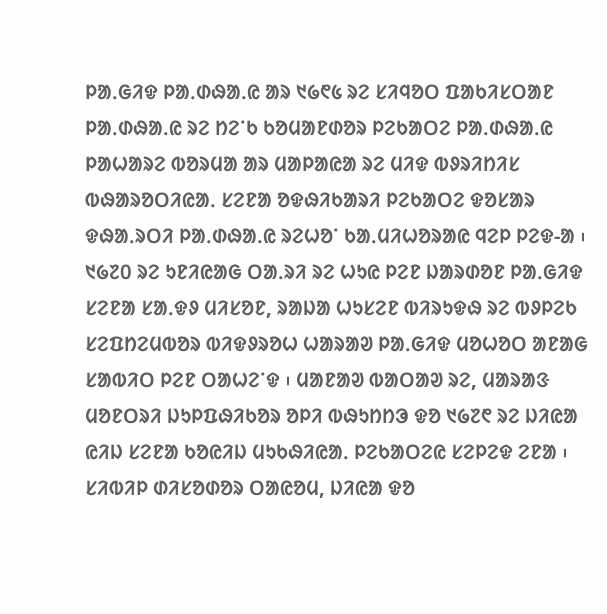ᱞᱟᱹᱜᱤᱫ ᱞᱟᱹᱰᱷᱟᱹᱭ ᱟᱨ ᱑᱙᱖᱕ ᱨᱮ ᱥᱤᱧᱚᱛ ᱯᱟᱠᱤᱥᱛᱟᱱ ᱞᱟᱹᱰᱷᱟᱹᱭ ᱨᱮ ᱴᱮᱸᱠ ᱠᱚᱢᱟᱱᱰᱚᱨ ᱞᱮᱠᱟᱛᱮ ᱞᱟᱹᱰᱷᱟᱹᱭ ᱞᱟᱦᱟᱨᱮ ᱵᱚᱨᱢᱟ ᱟᱨ ᱢᱟᱞᱟᱭᱟ ᱨᱮ ᱢᱤᱫ ᱵᱽᱨᱤᱴᱤᱥ ᱵᱷᱟᱨᱚᱛᱤᱭᱟᱹ ᱥᱮᱱᱟ ᱚᱫᱷᱤᱠᱟᱨᱤ ᱞᱮᱠᱟᱛᱮ ᱫᱚᱥᱟᱨ ᱫᱷᱟᱹᱨᱛᱤ ᱞᱟᱹᱰᱷᱟᱹᱭ ᱨᱮᱦᱚᱸ ᱠᱟᱹᱢᱤᱦᱚᱨᱟᱭ ᱧᱮᱞ ᱞᱮᱫ-ᱟ ᱾ ᱑᱙᱗᱐ ᱨᱮ ᱩᱱᱤᱭᱟᱜ ᱛᱟᱹᱨᱤ ᱨᱮ ᱦᱩᱭ ᱞᱮᱱ ᱡᱟᱨᱰᱚᱱ ᱞᱟᱹᱜᱤᱫ ᱥᱮᱱᱟ ᱥᱟᱹᱫᱽ ᱢᱤᱥᱚᱱ, ᱨᱟᱡᱟ ᱦᱩᱥᱮᱱ ᱵᱤᱨᱩᱫᱷ ᱨᱮ ᱵᱽᱞᱮᱠ ᱥᱮᱯᱴᱮᱢᱵᱚᱨ ᱵᱤᱫᱽᱨᱚᱦ ᱦᱟᱨᱟᱣ ᱞᱟᱹᱜᱤᱫ ᱢᱚᱦᱚᱛ ᱟᱱᱟᱜ ᱥᱟᱵᱤᱛ ᱞᱮᱱ ᱛᱟᱦᱮᱸᱫ ᱾ ᱢᱟᱱᱟᱣ ᱵᱟᱛᱟᱣ ᱨᱮ, ᱢᱟᱨᱟᱝ ᱢᱚᱱᱛᱨᱤ ᱡᱩᱞᱯᱷᱤᱠᱚᱨ ᱚᱞᱤ ᱵᱷᱩᱴᱴᱳ ᱫᱚ ᱑᱙᱗᱖ ᱨᱮ ᱡᱤᱭᱟ ᱭᱤᱡ ᱥᱮᱱᱟ ᱠᱚᱭᱤᱡ ᱢᱩᱠᱷᱤᱭᱟᱹ ᱞᱮᱠᱟᱛᱮᱭ ᱥᱮᱞᱮᱫ ᱮᱱᱟ ᱾ ᱥᱤᱵᱤᱞ ᱰᱤᱥᱚᱰᱚᱨ ᱛᱟᱭᱚᱢ, ᱡᱤᱭᱟ ᱫᱚ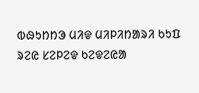ᱵᱷᱩᱴᱴᱳ ᱢᱤᱫ ᱢᱤᱞᱤᱴᱟᱨᱤ ᱠᱩᱯ ᱨᱮᱭ ᱥᱮᱞᱮᱫ ᱠᱮᱫᱮᱭᱟ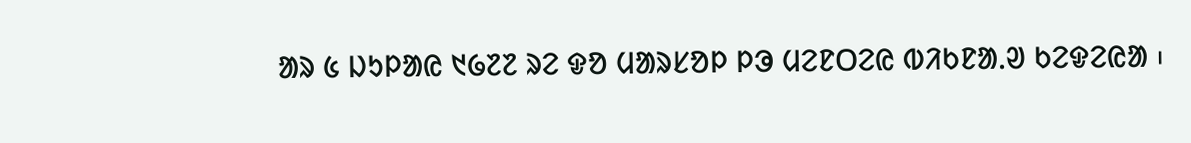ᱟᱨ ᱕ ᱡᱩᱞᱟᱭ ᱑᱙᱗᱗ ᱨᱮ ᱫᱚ ᱢᱟᱨᱥᱚᱞ ᱞᱳ ᱢᱮᱱᱛᱮᱭ ᱵᱤᱠᱱᱟᱹᱣ ᱠᱮᱫᱮᱭᱟ ᱾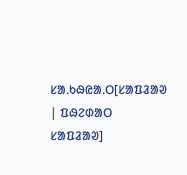ᱥᱟᱹᱠᱷᱭᱟᱹᱛ[ᱥᱟᱯᱲᱟᱣ | ᱯᱷᱮᱰᱟᱛ ᱥᱟᱯᱲᱟᱣ]